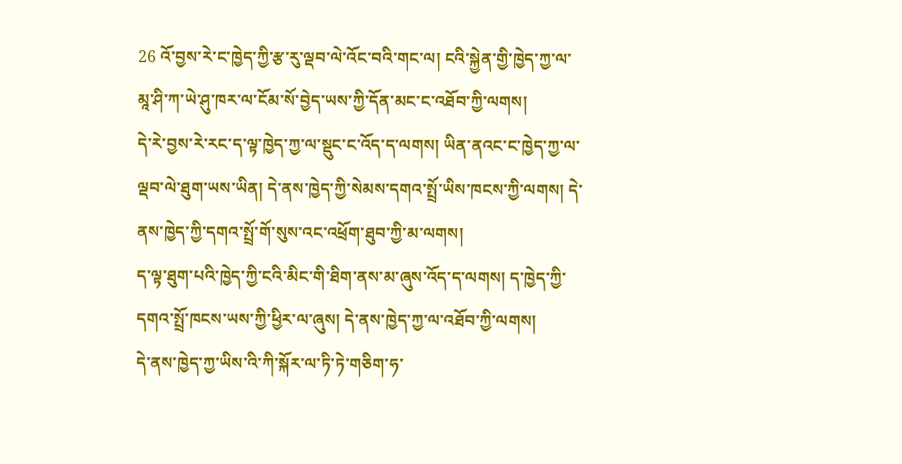26 འོ་བྱས་རེ་ང་ཁྱེད་ཀྱི་རྩ་རུ་ལྡབ་ལེ་འོང་བའི་གང་ལ། ངའི་སྐྱེན་གྱི་ཁྱེད་ཀྱ་ལ་མཱ་ཤི་ཀ་ཡེ་ཤུ་ཁར་ལ་ངོམ་སོ་བྱེད་ཡས་ཀྱི་དོན་མང་ང་འཐོབ་ཀྱི་ལགས།
དེ་རེ་བྱས་རེ་རང་ད་ལྟ་ཁྱེད་ཀྱ་ལ་སྡུང་ང་འོད་ད་ལགས། ཡིན་ནའང་ང་ཁྱེད་ཀྱ་ལ་ལྡབ་ལེ་ཐུག་ཡས་ཡིན། དེ་ནས་ཁྱེད་ཀྱི་སེམས་དགའ་སྤྲོ་ཡིས་ཁངས་ཀྱི་ལགས། དེ་ནས་ཁྱེད་ཀྱི་དགའ་སྤྲོ་གོ་སུས་འང་འཕྲོག་ཐུབ་ཀྱི་མ་ལགས།
ད་ལྟ་ཐུག་པའི་ཁྱེད་ཀྱི་ངའི་མིང་གི་ཐིག་ནས་མ་ཞུས་འོད་ད་ལགས། ད་ཁྱེད་ཀྱི་དགའ་སྤྲོ་ཁངས་ཡས་ཀྱི་ཕྱིར་ལ་ཞུས། དེ་ནས་ཁྱེད་ཀྱ་ལ་འཐོབ་ཀྱི་ལགས།
དེ་ནས་ཁྱེད་ཀྱ་ཡིས་འི་ཀི་སྐོར་ལ་ཏི་ཏེ་གཅིག་ཧ་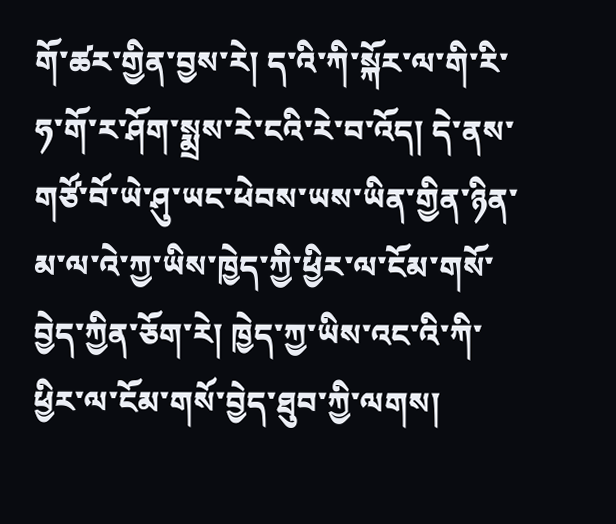གོ་ཚར་གྱིན་བྱས་རེ། ད་འི་ཀི་སྐོར་ལ་གི་རི་ཧ་གོ་ར་ཤོག་སྨྲས་རེ་ངའི་རེ་བ་འོད། དེ་ནས་གཙོ་བོ་ཡེ་ཤུ་ཡང་ཕེབས་ཡས་ཡིན་གྱིན་ཉིན་མ་ལ་འེ་ཀྱ་ཡིས་ཁྱེད་ཀྱི་ཕྱིར་ལ་ངོམ་གསོ་བྱེད་ཀྱིན་ཅོག་རེ། ཁྱེད་ཀྱ་ཡིས་འང་འི་ཀི་ཕྱིར་ལ་ངོམ་གསོ་བྱེད་ཐུབ་ཀྱི་ལགས།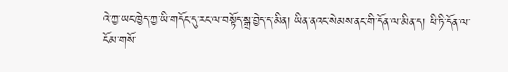འེ་ཀྱ་ཡང་ཁྱེད་ཀྱ་ཡི་གདོང་དུ་རང་ལ་བསྟོད་སྒྲ་བྱེད་ད་མིན། ཡིན་ནའང་སེམས་ནང་གི་དོན་ལ་མིན་ད། ཕི་ཏི་དོན་ལ་ངོམ་གསོ་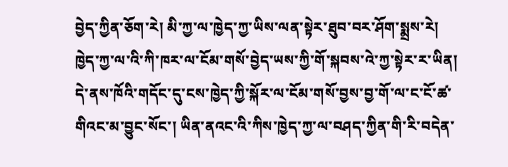བྱེད་ཀྱིན་ཅོག་རེ། མི་ཀྱ་ལ་ཁྱེད་ཀྱ་ཡིས་ལན་སྟེར་ཐུབ་བར་ཤོག་སྨྲས་རེ། ཁྱེད་ཀྱ་ལ་འི་ཀི་ཁར་ལ་ངོམ་གསོ་བྱེད་ཡས་ཀྱི་གོ་སྐབས་འེ་ཀྱ་སྟེར་ར་ཡིན།
དེ་ནས་ཁོའི་གདོང་དུ་ངས་ཁྱེད་ཀྱི་སྐོར་ལ་ངོམ་གསོ་བྱས་བྱ་གོ་ལ་ང་ངོ་ཚ་གིའང་མ་བྱུང་སོང་། ཡིན་ནའང་འི་ཀིས་ཁྱེད་ཀྱ་ལ་བཤད་ཀྱིན་གི་རི་བདེན་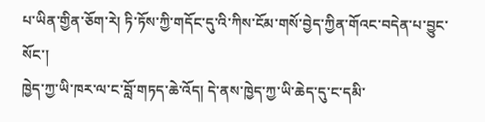པ་ཡིན་གྱིན་ཅོག་རེ། ཏི་ཏོས་ཀྱི་གདོང་དུ་འི་ཀིས་ངོམ་གསོ་བྱེད་ཀྱིན་གོའང་བདེན་པ་བྱུང་སོང་།
ཁྱེད་ཀྱ་ཡི་ཁར་ལ་ང་བློ་གཏད་ཆེ་འོད། དེ་ནས་ཁྱེད་ཀྱ་ཡི་ཆེད་དུ་ང་དམི་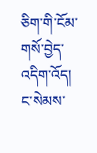ཅིག་གི་ངོམ་གསོ་བྱེད་འདིག་འོད། ང་སེམས་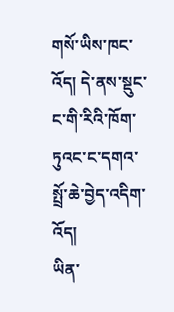གསོ་ཡིས་ཁང་འོད། དེ་ནས་སྡུང་ང་གི་རིའི་ཁོག་ཏུའང་ང་དགའ་སྤྲོ་ཆེ་བྱེད་འདིག་འོད།
ཡིན་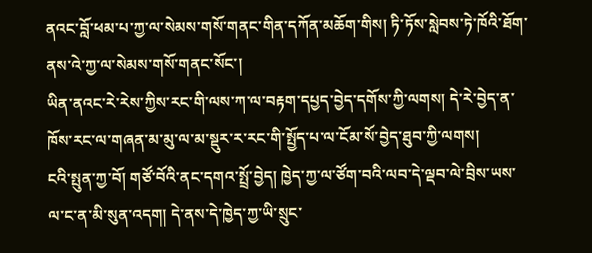ནའང་བློ་ཕམ་པ་ཀྱ་ལ་སེམས་གསོ་གནང་གིན་དཀོན་མཆོག་གིས། ཏི་ཏོས་སླེབས་ཏེ་ཁོའི་ཐོག་ནས་འེ་ཀྱ་ལ་སེམས་གསོ་གནང་སོང་།
ཡིན་ནའང་རེ་རེས་ཀྱིས་རང་གི་ལས་ཀ་ལ་བརྟག་དཔྱད་བྱེད་དགོས་ཀྱི་ལགས། དེ་རེ་བྱེད་ན་ཁོས་རང་ལ་གཞན་མ་མུ་ལ་མ་སྡུར་ར་རང་གི་སྤྱོད་པ་ལ་ངོམ་སོ་བྱེད་ཐུབ་ཀྱི་ལགས།
ངའི་སྤུན་ཀྱ་བོ། གཙོ་བོའི་ནང་དགའ་སྤྲོ་བྱེད། ཁྱེད་ཀྱ་ལ་ཙོག་བའི་ལབ་དེ་ལྡབ་ལེ་བྲིས་ཡས་ལ་ང་ན་མི་སུན་འདག། དེ་ནས་དེ་ཁྱེད་ཀྱ་ཡི་སྲུང་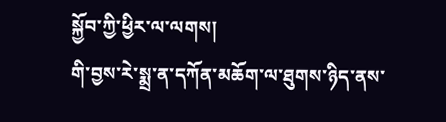སྐྱོབ་ཀྱི་ཕྱིར་ལ་ལགས།
གི་བྱས་རེ་སྨྲ་ན་དཀོན་མཆོག་ལ་ཐུགས་ཉིད་ནས་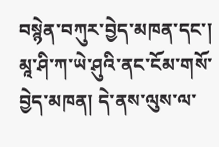བསྙེན་བཀུར་བྱེད་མཁན་དང་། མཱ་ཤི་ཀ་ཡེ་ཤུའི་ནང་ངོམ་གསོ་བྱེད་མཁན། དེ་ནས་ལུས་ལ་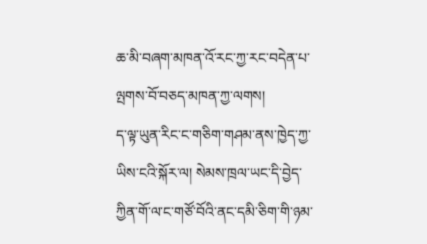ཆ་མི་བཞག་མཁན་འོ་རང་ཀྱ་རང་བདེན་པ་ལྤགས་བོ་བཅད་མཁན་ཀྱ་ལགས།
ད་ལྟ་ཡུན་རིང་ང་གཅིག་གཤམ་ནས་ཁྱེད་ཀྱ་ཡིས་ངའི་སྐོར་ལ། སེམས་ཁྲལ་ཡང་དི་བྱེད་ཀྱིན་གོ་ལ་ང་གཙོ་བོའི་ནང་དམི་ཅིག་གི་ཉམ་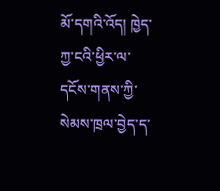མོ་དགའི་འོད། ཁྱེད་ཀྱ་ངའི་ཕྱིར་ལ་དངོས་གནས་ཀྱི་སེམས་ཁྲལ་བྱེད་ད་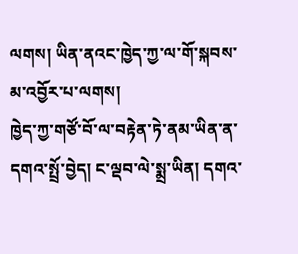ལགས། ཡིན་ནའང་ཁྱེད་ཀྱ་ལ་གོ་སྐབས་མ་འབྱོར་པ་ལགས།
ཁྱེད་ཀྱ་གཙོ་བོ་ལ་བརྟེན་ཏེ་ནམ་ཡིན་ན་དགའ་སྤྲོ་བྱེད། ང་ལྡབ་ལེ་སྨྲ་ཡིན། དགའ་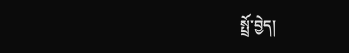སྤྲོ་བྱེད།